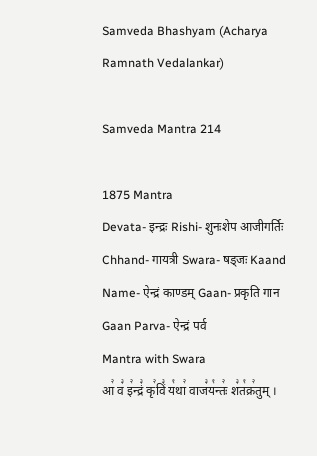Samveda Bhashyam (Acharya Ramnath Vedalankar)

Samveda Mantra 214

1875 Mantra
Devata- इन्द्रः Rishi- शुनःशेप आजीगर्तिः Chhand- गायत्री Swara- षड्जः Kaand Name- ऐन्द्रं काण्डम् Gaan- प्रकृति गान Gaan Parva- ऐन्द्रं पर्व
Mantra with Swara
आ꣢ व꣣ इ꣢न्द्रं꣣ कृ꣢विं꣣ य꣡था꣢ वाज꣣य꣡न्तः꣢ श꣣त꣡क्र꣢तुम् ।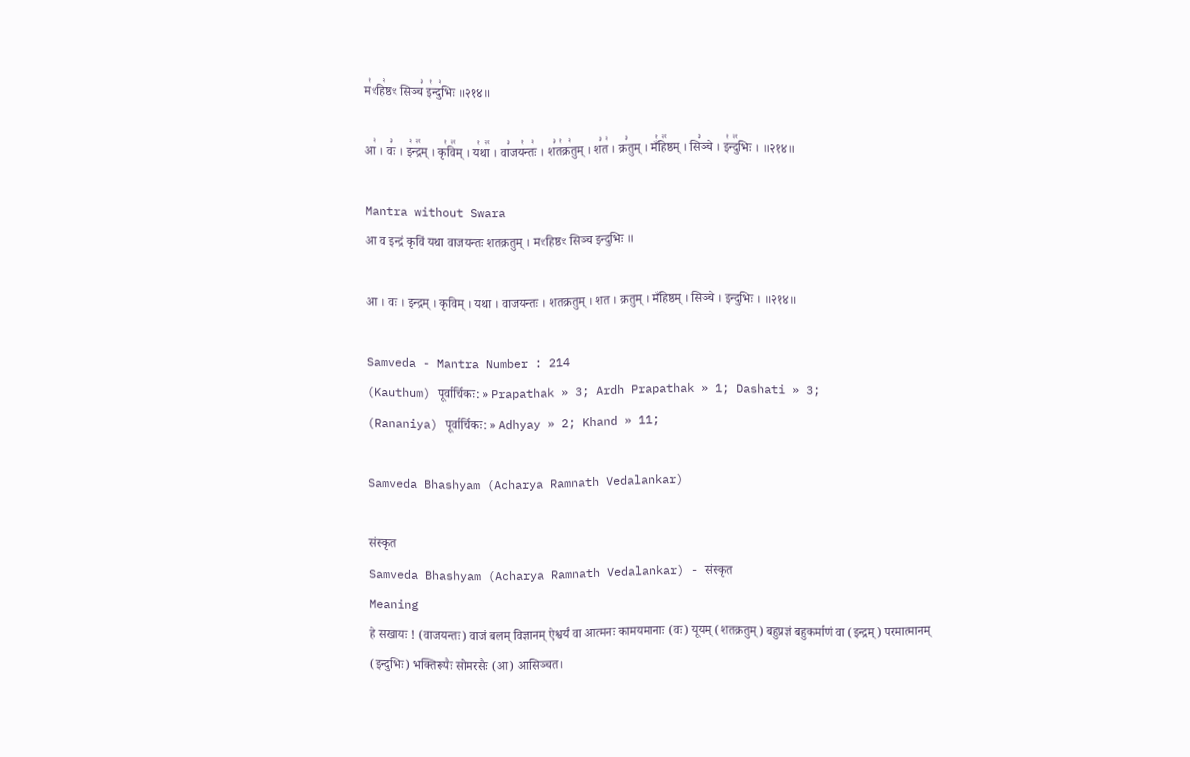म꣡ꣳहि꣢ष्ठꣳ सिञ्च꣣ इ꣡न्दु꣢भिः ॥२१४॥

आ꣢ । वः꣣ । इ꣢न्द्र꣢꣯म् । कृ꣡वि꣢꣯म् । य꣡था꣢꣯ । वा꣣जय꣡न्तः꣢ । श꣣त꣡क्र꣢तुम् । श꣣त꣢ । क्र꣣तुम् । मँ꣡हि꣢꣯ष्ठम् । सि꣣ञ्चे । इ꣡न्दु꣢꣯भिः । ॥२१४॥

Mantra without Swara
आ व इन्द्रं कृविं यथा वाजयन्तः शतक्रतुम् । मꣳहिष्ठꣳ सिञ्च इन्दुभिः ॥

आ । वः । इन्द्रम् । कृविम् । यथा । वाजयन्तः । शतक्रतुम् । शत । क्रतुम् । मँहिष्ठम् । सिञ्चे । इन्दुभिः । ॥२१४॥

Samveda - Mantra Number : 214
(Kauthum) पूर्वार्चिकः: » Prapathak » 3; Ardh Prapathak » 1; Dashati » 3;
(Rananiya) पूर्वार्चिकः: » Adhyay » 2; Khand » 11;

Samveda Bhashyam (Acharya Ramnath Vedalankar)

संस्कृत
Samveda Bhashyam (Acharya Ramnath Vedalankar) - संस्कृत
Meaning
हे सखायः ! (वाजयन्तः) वाजं बलम् विज्ञानम् ऐश्वर्यं वा आत्मनः कामयमानाः (वः) यूयम् (शतक्रतुम्) बहुप्रज्ञं बहुकर्माणं वा (इन्द्रम्) परमात्मानम् (इन्दुभिः) भक्तिरूपैः सोमरसैः (आ) आसिञ्चत।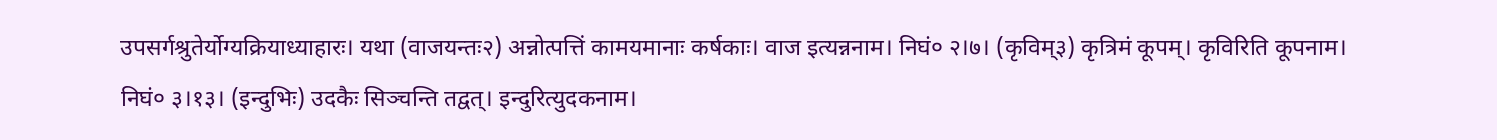उपसर्गश्रुतेर्योग्यक्रियाध्याहारः। यथा (वाजयन्तः२) अन्नोत्पत्तिं कामयमानाः कर्षकाः। वाज इत्यन्ननाम। निघं० २।७। (कृविम्३) कृत्रिमं कूपम्। कृविरिति कूपनाम। निघं० ३।१३। (इन्दुभिः) उदकैः सिञ्चन्ति तद्वत्। इन्दुरित्युदकनाम।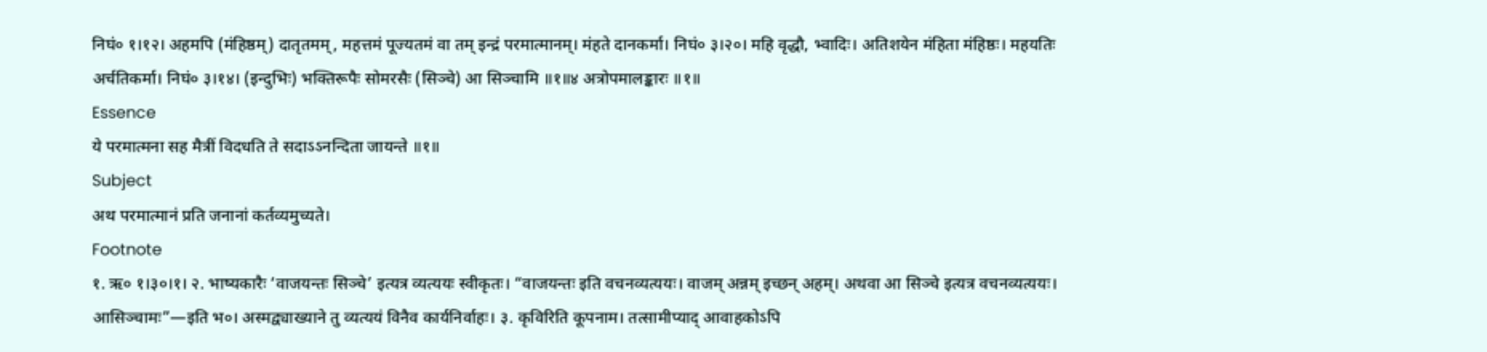निघं० १।१२। अहमपि (मंहिष्ठम्) दातृतमम्, महत्तमं पूज्यतमं वा तम् इन्द्रं परमात्मानम्। मंहते दानकर्मा। निघं० ३।२०। महि वृद्धौ, भ्वादिः। अतिशयेन मंहिता मंहिष्ठः। महयतिः अर्चतिकर्मा। निघं० ३।१४। (इन्दुभिः) भक्तिरूपैः सोमरसैः (सिञ्चे) आ सिञ्चामि ॥१॥४ अत्रोपमालङ्कारः ॥१॥
Essence
ये परमात्मना सह मैत्रीं विदधति ते सदाऽऽनन्दिता जायन्ते ॥१॥
Subject
अथ परमात्मानं प्रति जनानां कर्तव्यमुच्यते।
Footnote
१. ऋ० १।३०।१। २. भाष्यकारैः ‘वाजयन्तः सिञ्चे’ इत्यत्र व्यत्ययः स्वीकृतः। “वाजयन्तः इति वचनव्यत्ययः। वाजम् अन्नम् इच्छन् अहम्। अथवा आ सिञ्चे इत्यत्र वचनव्यत्ययः। आसिञ्चामः”—इति भ०। अस्मद्व्याख्याने तु व्यत्ययं विनैव कार्यनिर्वाहः। ३. कृविरिति कूपनाम। तत्सामीप्याद् आवाहकोऽपि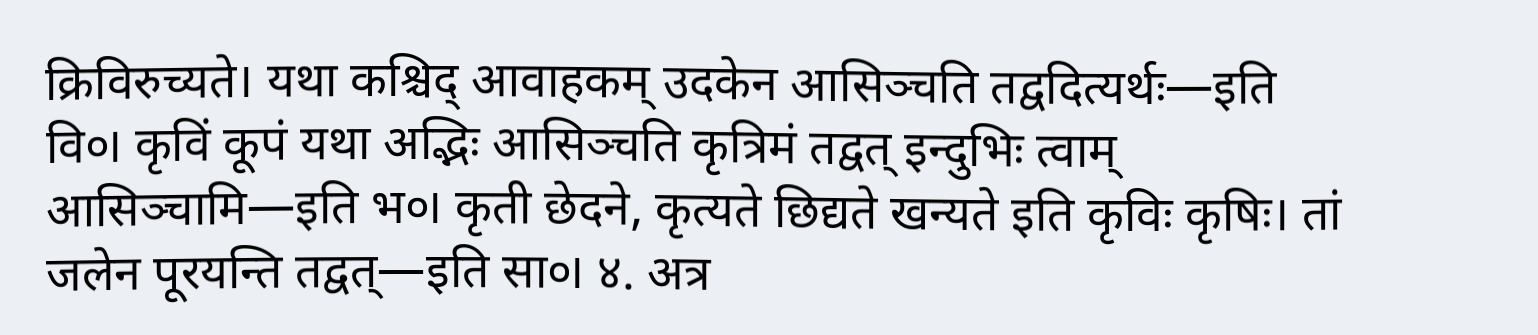क्रिविरुच्यते। यथा कश्चिद् आवाहकम् उदकेन आसिञ्चति तद्वदित्यर्थः—इति वि०। कृविं कूपं यथा अद्भिः आसिञ्चति कृत्रिमं तद्वत् इन्दुभिः त्वाम् आसिञ्चामि—इति भ०। कृती छेदने, कृत्यते छिद्यते खन्यते इति कृविः कृषिः। तां जलेन पूरयन्ति तद्वत्—इति सा०। ४. अत्र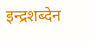इन्द्रशब्देन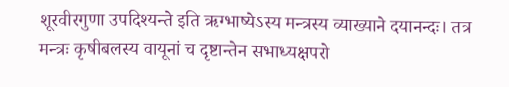शूरवीरगुणा उपदिश्यन्ते इति ऋग्भाष्येऽस्य मन्त्रस्य व्याख्याने दयानन्दः। तत्र मन्त्रः कृषीबलस्य वायूनां च दृष्टान्तेन सभाध्यक्षपरो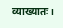व्याख्यातः।